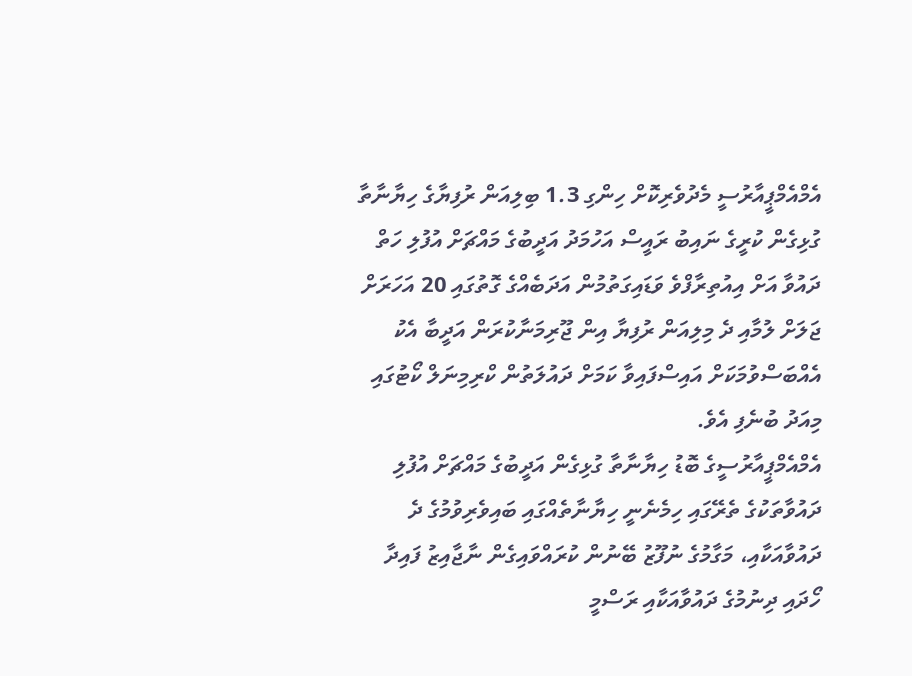އެމްއެމްޕީއާރުސީ މެދުވެރިކޮށް ހިންގި 1.3 ބިލިއަން ރުފިޔާގެ ހިޔާނާތާ ގުޅިގެން ކުރީގެ ނައިބު ރައީސް އަހުމަދު އަދީބުގެ މައްޗަށް އުފުލި ހަތް ދައުވާ އަށް އިއުތިރާފްވެ ވަޑައިގަތުމުން އަދަބެއްގެ ގޮތުގައި 20 އަހަރަށް ޖަލަށް ލުމާއި ދެ މިލިއަން ރުފިޔާ އިން ޖޫރިމަނާކުރަން އަދީބާ އެކު އެއްބަސްވުމަކަށް އައިސްފައިވާ ކަމަށް ދައުލަތުން ކްރިމިނަލް ކޯޓުގައި މިއަދު ބުނެފި އެވެ.
އެމްއެމްޕީއާރުސީގެ ބޮޑު ހިޔާނާތާ ގުޅިގެން އަދީބުގެ މައްޗަށް އުފުލި ދައުވާތަކުގެ ތެރޭގައި ހިމެނެނީ ހިޔާނާތެއްގައި ބައިވެރިވުމުގެ ދެ ދައުވާއަކާއި، މަގާމުގެ ނުފޫޒު ބޭނުން ކުރައްވައިގެން ނާޖާއިޒު ފައިދާ ހޯދައި ދިނުމުގެ ދައުވާއަކާއި ރަސްމީ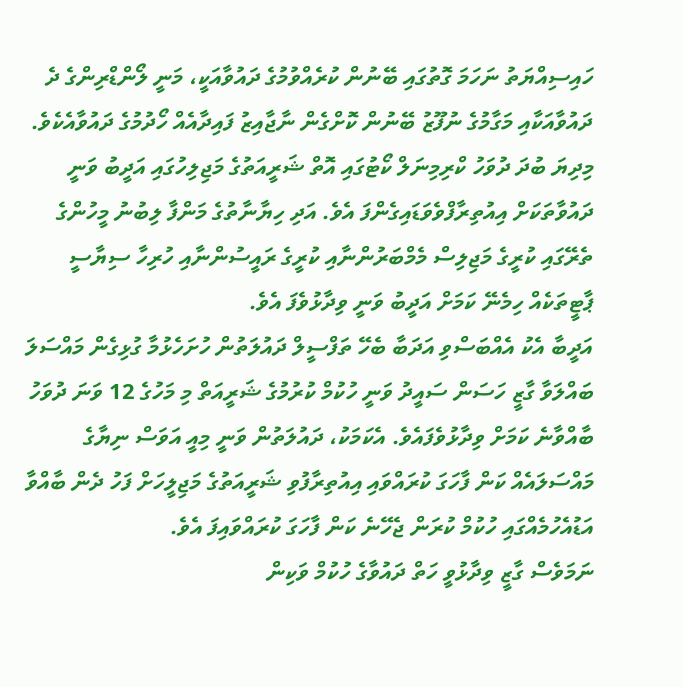ހައިސިއްޔަތު ނަހަމަ ގޮތުގައި ބޭނުން ކުރެއްވުމުގެ ދައުވާއަކީ، މަނީ ލޯންޑްރިންގެ ދެ ދައުވާއަކާއި މަގާމުގެ ނުފޫޒު ބޭނުން ކޮށްގެން ނާޖާއިޒު ފައިދާއެއް ހޯދުމުގެ ދައުވާއެކެވެ.
މިދިޔަ ބުދަ ދުވަހު ކްރިމިނަލް ކޯޓުގައި އޮތް ޝަރީއަތުގެ މަޖިލިހުގައި އަދީބު ވަނީ ދައުވާތަކަށް އިއުތިރާފްވެވަޑައިގެންފަ އެވެ. އަދި ހިޔާނާތުގެ މަންފާ ލިބުނު މީހުންގެ ތެރޭގައި ކުރީގެ މަޖިލިސް މެމްބަރުންނާއި ކުރީގެ ރައީސުންނާއި ހުރިހާ ސިޔާސީ ޕާޓީތަކެއް ހިމެނޭ ކަމަށް އަދީބު ވަނީ ވިދާޅުވެފަ އެވެ.
އަދީބާ އެކު އެއްބަސްވި އަދަބާ ބެހޭ ތަފްސީލް ދައުލަތުން ހުށަހެޅުމާ ގުޅިގެން މައްސަލަ ބައްލަވާ ގާޒީ ހަސަން ސައީދު ވަނީ ހުކުމް ކުރުމުގެ ޝަރީއަތް މި މަހުގެ 12 ވަނަ ދުވަހު ބާއްވާނެ ކަމަށް ވިދާޅުވެފައެވެ. އެކަމަކު، ދައުލަތުން ވަނީ މިއީ އަވަސް ނިޔާގެ މައްސަލައެއް ކަން ފާހަގަ ކުރައްވައި އިއުތިރާފުވި ޝަރީއަތުގެ މަޖިލީހަށް ފަހު ދެން ބާއްވާ އަޑުއެހުމެއްގައި ހުކުމް ކުރަން ޖެހޭނެ ކަން ފާހަގަ ކުރައްވައިފަ އެވެ.
ނަމަވެސް ގާޒީ ވިދާޅުވީ ހަތް ދައުވާގެ ހުކުމް ވަކިން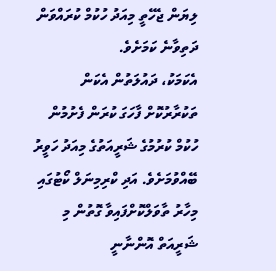ލިޔަން ޖެހޭތީ މިއަދު ހުކުމް ކުރައްވަން ދަތިވާނެ ކަމަށެވެ.
އެކަމަކު، ދައުލަތުން އެކަން ތަކުރާރުކޮށް ފާހަގަ ކުރަން ފެށުމުން ހުކުމް ކުރުމުގެ ޝަރީއަތުގެ މިއަދު ހަވީރު ބޭއްވުމަށެވެ. އަދި ކްރިމިނަލް ކޯޓުގައި މިހާރު ތާވަލްކޮށްފައިވާ ގޮތުން މި ޝަރީއަތް އޮންނާނީ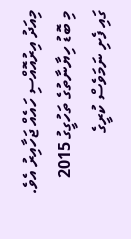މިއަދު އިރުއޮއްސި ހައެއް ޖަހާއިރު އެވެ.
މި ބޮޑު ހިޔާނާތުގެ ތަހުގީގު 2015 ގައި ފެށި ނަމަވެސް ކުރީގެ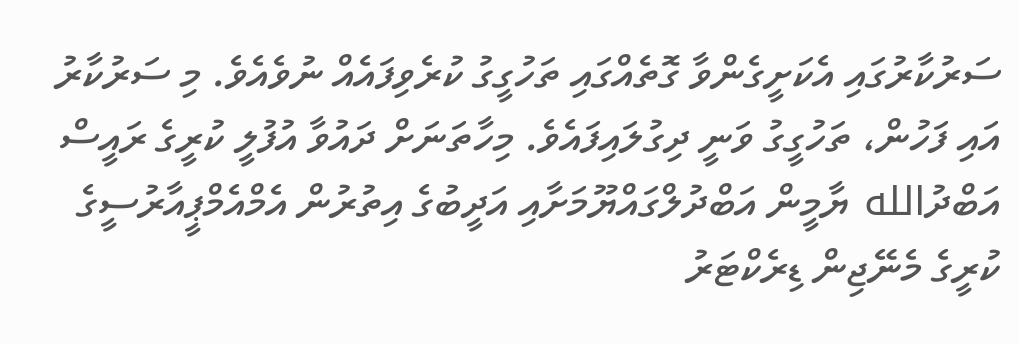ސަރުކާރުގައި އެކަށީގެންވާ ގޮތެއްގައި ތަހުގީގު ކުރެވިފައެއް ނުވެއެވެ. މި ސަރުކާރު އައި ފަހުން، ތަހުގީގު ވަނީ ދިގުލައިފައެވެ. މިހާތަނަށް ދައުވާ އުފުލީ ކުރީގެ ރައީސް އަބްދުالله ޔާމީން އަބްދުލްގައްޔޫމަށާއި އަދީބުގެ އިތުރުން އެމްއެމްޕީއާރުސީގެ ކުރީގެ މެނޭޖިން ޑިރެކްޓަރު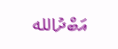އަބްދުالله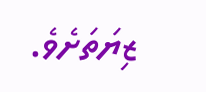ޒިޔަތަށެވެ.